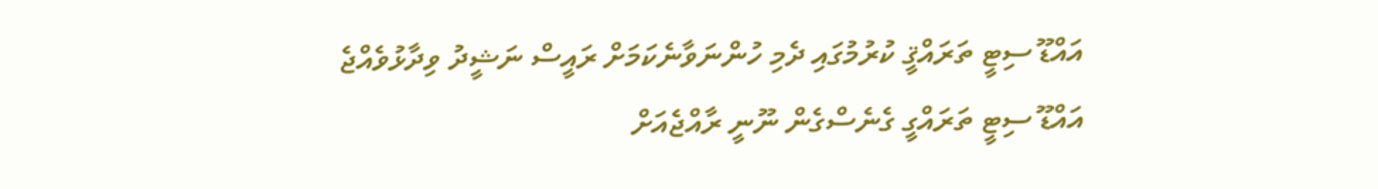އައްޑޫ ސިޓީ ތަރައްޤީ ކުރުމުގައި ދެމި ހުންނަވާނެކަމަށް ރައީސް ނަޝީދު ވިދާޅުވެއްޖެ
އައްޑޫ ސިޓީ ތަރައްގީ ގެނެސްގެން ނޫނީ ރާއްޖެއަށް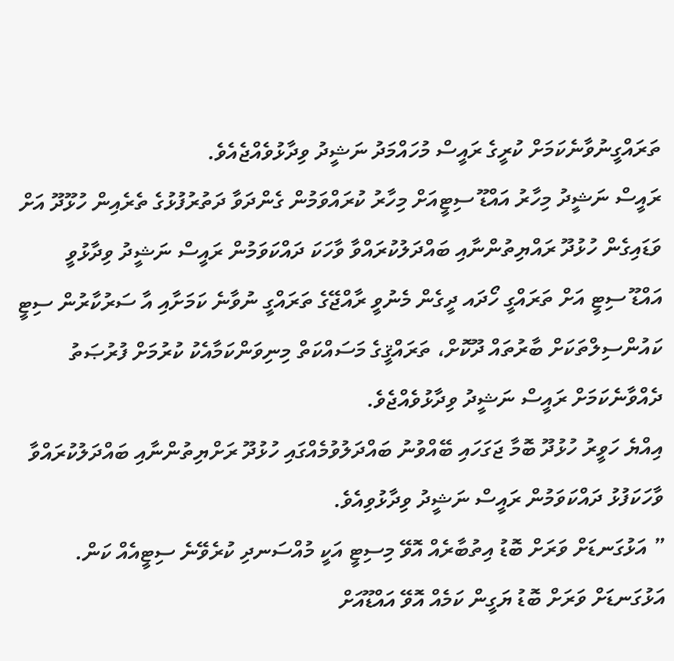ތަރައްގީނުވާނެކަމަށް ކުރީގެ ރައީސް މުހައްމަދު ނަޝީދު ވިދާޅުވެއްޖެއެވެ.
ރައީސް ނަޝީދު މިހާރު އައްޑޫ ސިޓީއަށް މިހާރު ކުރައްވަމުން ގެންދަވާ ދަތުރުފުޅުގެ ތެރެއިން ހުޅޫދޫ އަށް ވަޑައިގެން ހުޅުދޫ ރައްޔިތުންނާއި ބައްދަލުކުރައްވާ ވާހަކަ ދައްކަވަމުން ރައީސް ނަޝީދު ވިދާޅުވީ
އައްޑޫ ސިޓީ އަށް ތަރައްގީ ހޯދައ ދީގެން މެނުވީ ރާއްޖޭގެ ތަރައްގީ ނުވާނެ ކަމަށާއި އާ ސަރުކާރުން ސިޓީ ކައުންސިލްތަކަށް ބާރުތައް ދޫކޮށް، ތަރައްޤީގެ މަސައްކަތް މިނިވަންކަމާއެކު ކުރުމަށް ފުރުޞަތު ދެއްވާނެކަމަށް ރައީސް ނަޝީދު ވިދާޅުވެއްޖެވެ.
އިއްޔެ ހަވީރު ހުޅުދޫ ބޮމާ ޖަގަހައި ބޭއްވުނު ބައްދަލުވުމެއްގައި ހުޅުދޫ ރަށްޔިތުންނާއި ބައްދަލުކުރައްވާ ވާހަކަފުޅު ދައްކަވަމުން ރައީސް ނަޝީދު ވިދާޅުވިއެވެ.
” އަޅުގަނޑަށް ވަރަށް ބޮޑު އިތުބާރެއް އޮވޭ މިސިޓީ އަކީ މުއްސަނދި ކުރެވޭނެ ސިޓީއެއް ކަން. އަޅުގަނޑަށް ވަރަށް ބޮޑު ޔަގީން ކަމެއް އޮވޭ އައްޑޫއަށް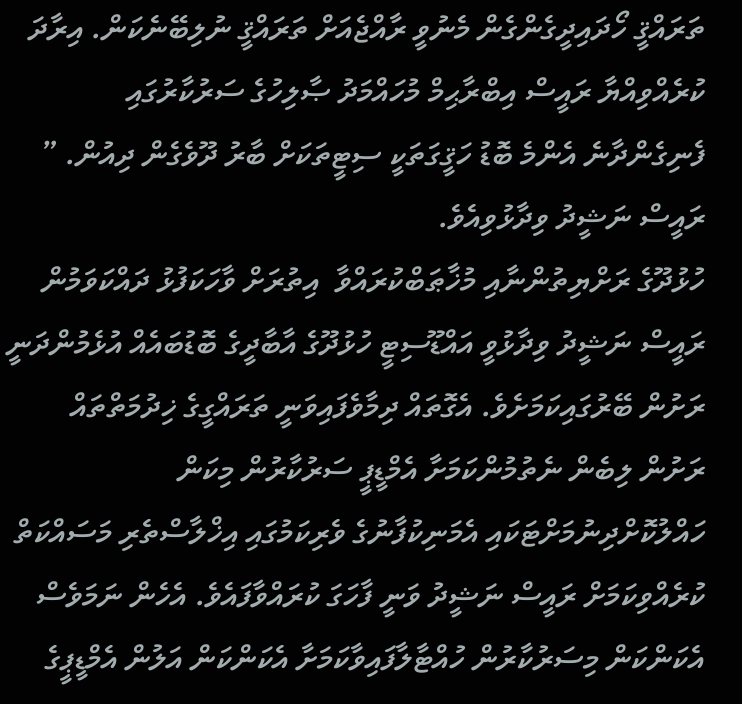ތަރައްޤީ ހޯދައިދީގެންގެން މެނުވީ ރާއްޖެއަށް ތަރައްޤީ ނުލިބޭނެކަން. އިރާދަ ކުރެއްވިއްޔާ ރައީސް އިބްރާޙިމް މުހައްމަދު ޞާލިހުގެ ސަރުކާރުގައި ފެނިގެންދާނެ އެންމެ ބޮޑު ހަޤީގަތަކީ ސިޓީތަކަށް ބާރު ދޫވެގެން ދިއުން. ” ރައީސް ނަޝީދު ވިދާޅުވިއެވެ.
ހުޅުދޫގެ ރަށްޔިތުންނާއި މުޚާޠަބްކުރައްވާ  އިތުރަށް ވާހަކަފުޅު ދައްކަވަމުން ރައީސް ނަޝީދު ވިދާޅުވީ އައްޑޫސިޓީ ހުޅުދޫގެ އާބާދީގެ ބޮޑުބައެއް އުޅެމުންދަނީ ރަށުން ބޭރުގައިކަމަށެވެ. އެގޮތައް ދިމާވެފައިވަނީ ތަރައްގީގެ ޚިދުމަތްތައް ރަށުން ލިބެން ނެތުމުންކަމަށާ އެމްޑީޕީ ސަރުކާރުން މިކަން ހައްލުކޮށްދިނުމަށްޓަކައި އެމަނިކުފާނުގެ ވެރިކަމުގައި އިޚްލާސްތެރި މަސައްކަތް ކުރެއްވިކަމަށް ރައީސް ނަޝީދު ވަނީ ފާހަގަ ކުރައްވާފައެވެ. އެހެން ނަމަވެސް އެކަންކަން މިސަރުކާރުން ހުއްޓާލާފައިވާކަމަށާ އެކަންކަން އަލުން އެމްޑީޕީގެ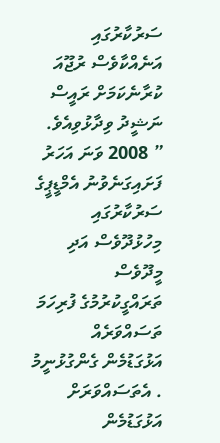ސަރުކާރުގައި އަނެއްކާވެސް ރުޖޫއަ ކުރާނެކަމަށް ރައީސް ނަޝީދު ވިދާޅުވިއެވެ.
” 2008 ވަނަ އަހަރު ފަށައިގަނެވުނު އެމްޑީޕީގެ ސަރުކާރުގައި މިހުޅުދޫވެސް އަދި މީދޫވެސް ތަރައްގީކުރުމުގެ ފުރިހަމަ ތަސައްވަރެއް އަޅުގަޑުމެން ގެންގުޅުނީމު . އެތަސައްވަރަށް އަޅުގަޑުމެން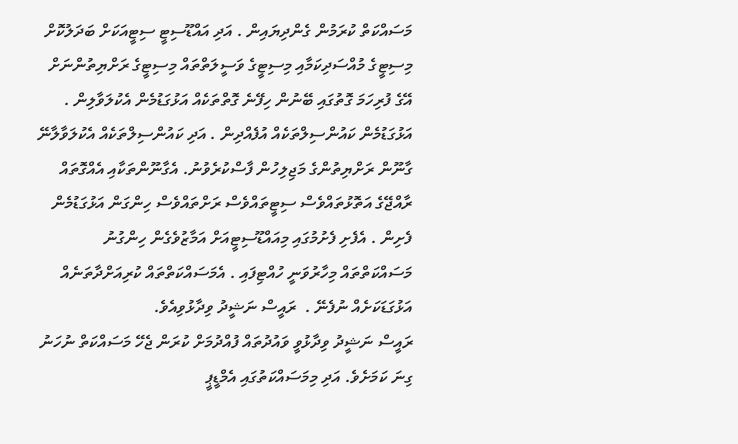މަސައްކަތް ކުރަމުން ގެންދިޔައިން . އަދި އައްޑޫސިޓީ ސިޓީއަކަށް ބަދަލުކޮށް މިސިޓީގެ މުއްސަދިކަމާއި މިސިޓީގެ ވަސީލަތްތައް މިސިޓީގެ ރަށްޔިތުންނަށް އޭގެ ފުރިހަމަ ގޮތުގައި ބޭނުން ހިފޭނެ ގޮތްތަކެއް އަޅުގަޑުމެން އެކުލަވާލިން . އަޅުގަޑުމެން ކައުންސިލްތަކެއް އުފެއްދިން . އަދި ކައުންސިލްތަކެއް އެކުލަވާލާނޭ ގާނޫން ރަށްޔިތުންގެ މަޖިލިހުން ފާސްކުރެވުނު. އެގާނޫންތަކާއި އެއްގޮތައް ރާއްޖޭގެ އަތޮޅުތައްވެސް ސިޓީތައްވެސް ރަށްތައްވެސް ހިންގަން އަޅުގަޑުމެން ފެށިން . އެފެށި ފެށުމުގައި މިއައްޑޫސިޓީއަށް އަމާޒުވެގެން ހިންގުނު މަސައްކަތްތައް މިހާރުވަނީ ހުއްޓިފައި . އެމަސައްކަތްތައް ކުރިއަށްދާތަނެއް އަޅުގަޑަކަށެއް ނުފެނޭ .  ރައީސް ނަޝީދު ވިދާޅުވިއެވެ.
ރައީސް ނަޝީދު ވިދާޅުވީ ވައުދުތައް ފުއްދުމަށް ކުރަން ޖެހޭ މަސައްކަތް ނުހަނު ގިނަ ކަމަށެވެ. އަދި މިމަސައްކަތުގައި އެމްޑީޕީ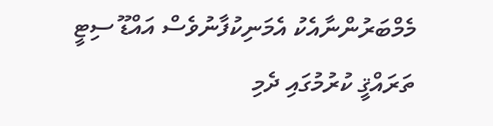މެމްބަރުންނާއެކު އެމަނިކުފާނުވެސް އައްޑޫ ސިޓީ ތަރައްޤީ ކުރުމުގައި ދެމި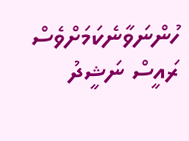ހުންނަވާނެކަމަށްވެސް ރައީސް ނަޝީދު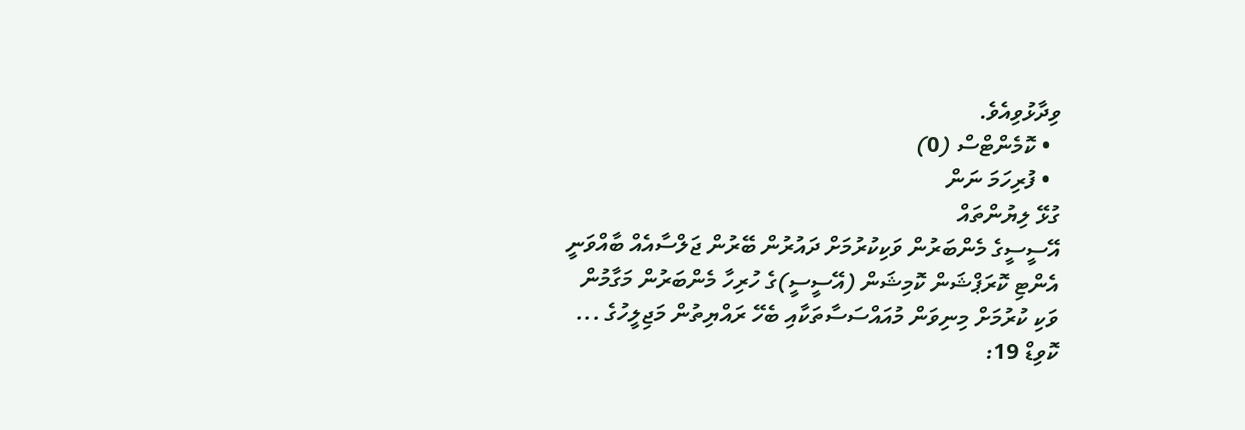ވިދާޅުވިއެވެ.
  • ކޮމެންޓްސް (0)
  • ފުރިހަމަ ނަން
ގުޅޭ ލިޔުންތައް
އޭސީސީގެ މެންބަރުން ވަކިކުރުމަށް ދައުރުން ބޭރުން ޖަލްސާއެއް ބާއްވަނީ
އެންޓި ކޮރަޕްޝަން ކޮމިޝަން (އޭސީސީ)ގެ ހުރިހާ މެންބަރުން މަގާމުން ވަކި ކުރުމަށް މިނިވަން މުއައްސަސާތަކާއި ބެހޭ ރައްޔިތުން މަޖިލީހުގެ ...
ކޮވިޑް 19: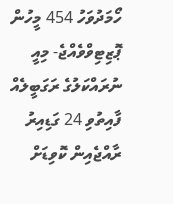ހޯމަދުވަހު 454 މީހުން ޕޮޒިޓިވްވެއްޖެ- މިއީ ނުރައްކަލުގެ ރަގަބީލެއް
ފާއިތުވި 24 ގަޑިއިރު ރާއްޖެއިން ކޮވިޑަށް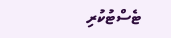ޓެސްޓުކުރި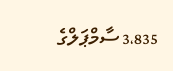3،835 ސާމްޕަލްގެ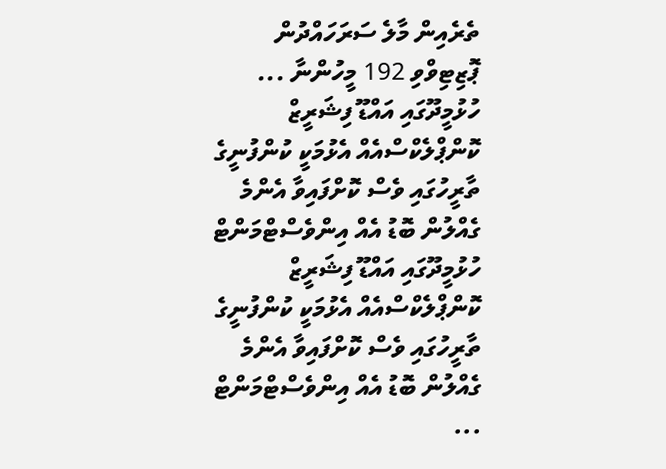ތެރެއިން މާލެ ސަރަހައްދުން  ޕޮޒިޓިވްވި 192 މީހުންނާ ...
ހުޅުމީދޫގައި އައްޑޫ ފިޝަރީޒް ކޮންޕްލެކްސްއެއް އެޅުމަކީ ކުންފުނީގެ ތާރީހުގައި ވެސް ކޮށްފައިވާ އެންމެ ގެއްލުން ބޮޑު އެއް އިންވެސްޓްމަންޓް
ހުޅުމީދޫގައި އައްޑޫ ފިޝަރީޒް ކޮންޕްލެކްސްއެއް އެޅުމަކީ ކުންފުނީގެ ތާރީހުގައި ވެސް ކޮށްފައިވާ އެންމެ ގެއްލުން ބޮޑު އެއް އިންވެސްޓްމަންޓް ...